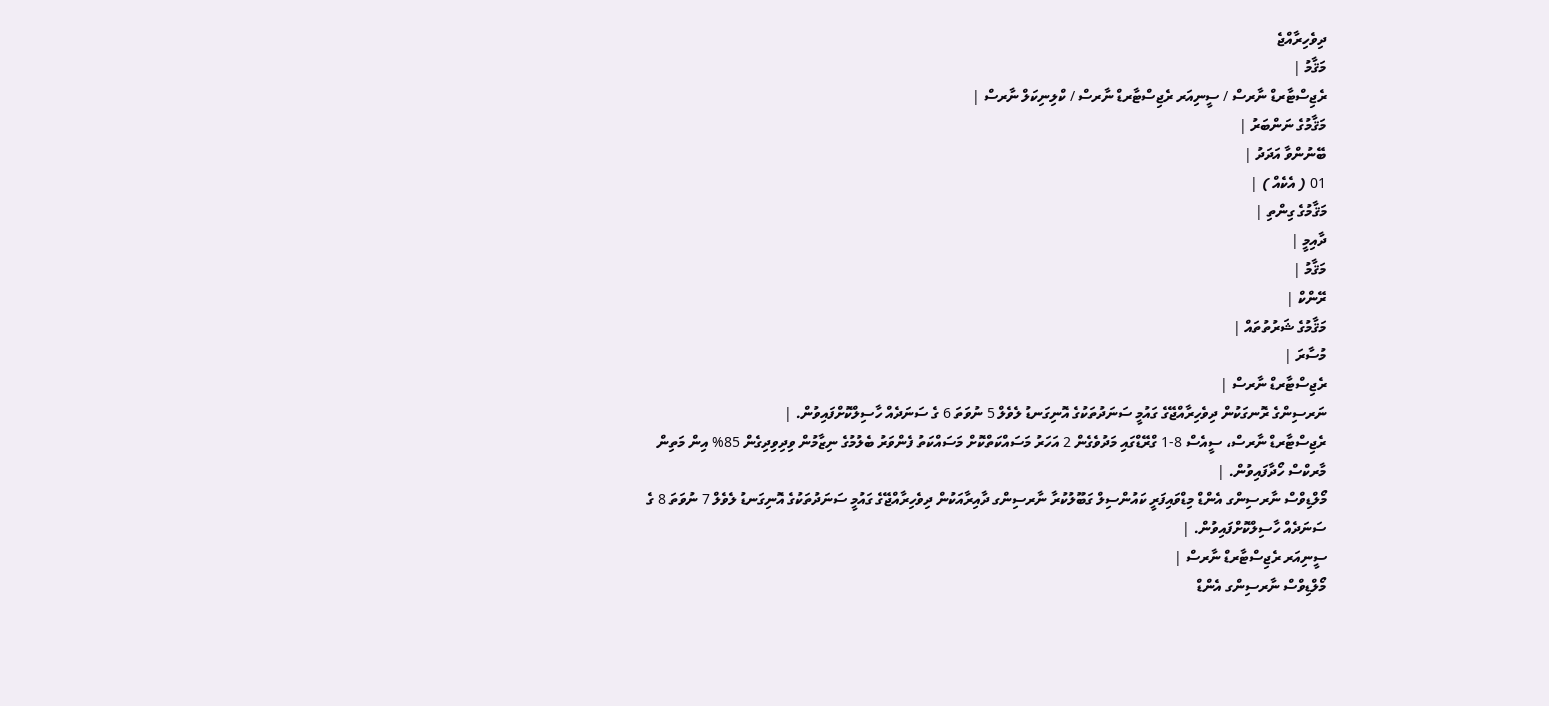ދިވެހިރާއްޖެ
މަޤާމު |
ރެޖިސްޓާރޑް ނާރސް / ސީނިއަރ ރެޖިސްޓާރޑް ނާރސް / ކްލިނިކަލް ނާރސް |
މަޤާމުގެ ނަންބަރު |
ބޭނުންވާ އަދަދު |
01 ( އެކެއް ) |
މަޤާމުގެ ގިންތި |
ދާއިމީ |
މަޤާމު |
ރޭންކް |
މަޤާމުގެ ޝަރުތުތައް |
މުސާރަ |
ރެޖިސްޓާރޑް ނާރސް |
ނަރސިންގެ ރޮނގަކުން ދިވެހިރާއްޖޭގެ ގައުމީ ސަނަދުތަކުގެ އޮނިގަނޑު ލެވެލް 5 ނުވަތަ 6 ގެ ސަނަދެއް ހާސިލްކޮށްފައިވުން. |
ރެޖިސްޓާރޑް ނާރސް، ސީއެސް 8-1 ގްރޭޑްގައި މަދުވެގެން 2 އަހަރު މަސައްކަތްކޮށް މަސައްކަތު ފެންވަރު ބެލުމުގެ ނިޒާމުން ވިދިވިދިގެން 85% އިން މަތިން މާރކްސް ހޯދާފައިވުން. |
މޯލްޑިވްސް ނާރސިންގ އެންޑް މިޑްވައިފަރީ ކައުންސިލް ގަބޫލުކުރާ ނާރސިންގ ދާއިރާއަކުން ދިވެހިރާއްޖޭގެ ގައުމީ ސަނަދުތަކުގެ އޮނިގަނޑު ލެވެލް 7 ނުވަތަ 8 ގެ ސަނަދެއް ހާސިލްކޮށްފައިވުން. |
ސީނިއަރ ރެޖިސްޓާރޑް ނާރސް |
މޯލްޑިވްސް ނާރސިންގ އެންޑް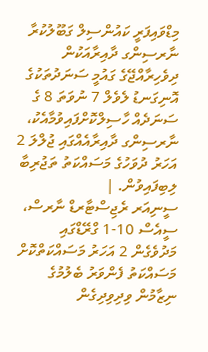މިޑްވައިފަރީ ކައުންސިލް ގަބޫލުކުރާ ނާރސިންގ ދާއިރާއަކުން ދިވެހިރާއްޖޭގެ ގައުމީ ސަނަދުތަކުގެ އޮނިގަނޑު ލެވެލް 7 ނުވަތަ 8 ގެ ސަނަދެއް ހާސިލްކޮށްފައިވުމާއެކު، ނާރސިންގ ދާއިރާއެއްގައި ޖުލްލަ 2 އަހަރު ދުވަހުގެ މަސައްކަތު ތަޖުރިބާ ލިބިފައިވުން. |
ސީނިއަރ ރެޖިސްޓާރޑް ނާރސް، ސީއެސް 10-1 ގްރޭޑްގައި މަދުވެގެން 2 އަހަރު މަސައްކަތްކޮށް މަސައްކަތު ފެންވަރު ބެލުމުގެ ނިޒާމުން ވިދިވިދިގެން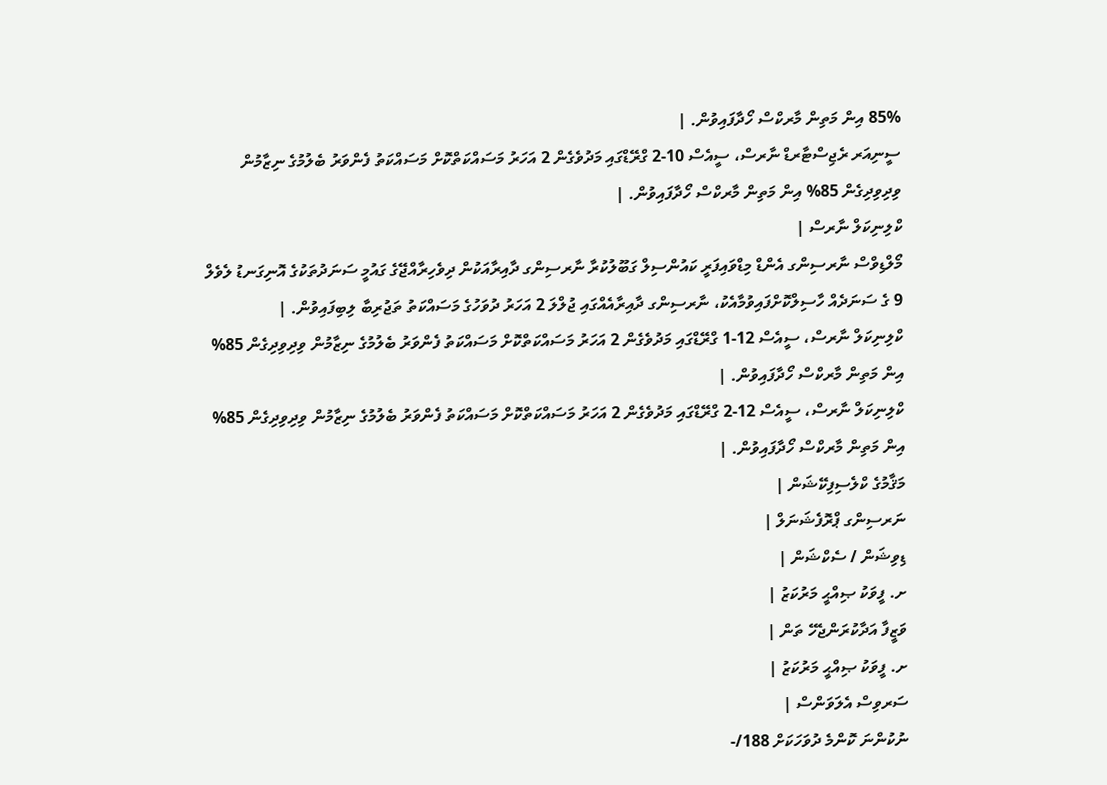85% އިން މަތިން މާރކްސް ހޯދާފައިވުން. |
ސީނިއަރ ރެޖިސްޓާރޑް ނާރސް، ސީއެސް 10-2 ގްރޭޑްގައި މަދުވެގެން 2 އަހަރު މަސައްކަތްކޮށް މަސައްކަތު ފެންވަރު ބެލުމުގެ ނިޒާމުން ވިދިވިދިގެން 85% އިން މަތިން މާރކްސް ހޯދާފައިވުން. |
ކްލިނިކަލް ނާރސް |
މޯލްޑިވްސް ނާރސިންގ އެންޑް މިޑްވައިފަރީ ކައުންސިލް ގަބޫލުކުރާ ނާރސިންގ ދާއިރާއަކުން ދިވެހިރާއްޖޭގެ ގައުމީ ސަނަދުތަކުގެ އޮނިގަނޑު ލެވެލް 9 ގެ ސަނަދެއް ހާސިލްކޮށްފައިވުމާއެކު، ނާރސިންގ ދާއިރާއެއްގައި ޖުލްލަ 2 އަހަރު ދުވަހުގެ މަސައްކަތު ތަޖުރިބާ ލިބިފައިވުން. |
ކްލިނިކަލް ނާރސް، ސީއެސް 12-1 ގްރޭޑްގައި މަދުވެގެން 2 އަހަރު މަސައްކަތްކޮށް މަސައްކަތު ފެންވަރު ބެލުމުގެ ނިޒާމުން ވިދިވިދިގެން 85% އިން މަތިން މާރކްސް ހޯދާފައިވުން. |
ކްލިނިކަލް ނާރސް، ސީއެސް 12-2 ގްރޭޑްގައި މަދުވެގެން 2 އަހަރު މަސައްކަތްކޮށް މަސައްކަތު ފެންވަރު ބެލުމުގެ ނިޒާމުން ވިދިވިދިގެން 85% އިން މަތިން މާރކްސް ހޯދާފައިވުން. |
މަޤާމުގެ ކްލެސިފިކޭޝަން |
ނަރސިންގ ޕްރޮފެޝަނަލް |
ޑިވިޝަން / ސެކްޝަން |
ށ. ފީވަކު ޞިއްޙީ މަރުކަޒު |
ވަޒީފާ އަދާކުރަންޖެހޭ ތަން |
ށ. ފީވަކު ޞިއްޙީ މަރުކަޒު |
ސަރވިސް އެލަވަންސް |
ނުކުންނަ ކޮންމެ ދުވަހަކަށް 188/-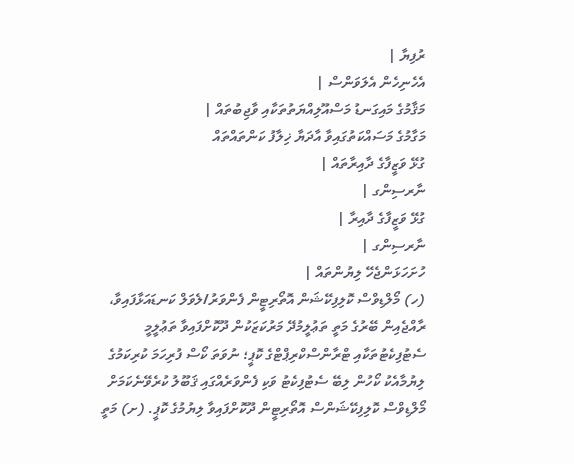ރުފިޔާ |
އެހެނިހެން އެލަވަންސް |
މަޤާމުގެ މައިގަނޑު މަސްއޫލިއްޔަތުތަކާއި ވާޖިބުތައް |
މަގާމުގެ މަސައްކަތުގައިވާ އާދަޔާ ޚިލާފު ކަންތައްތައް
ގުޅޭ ވަޒީފާގެ ދާއިރާތައް |
ނާރސިންގ |
ގުޅޭ ވަޒީފާގެ ދާއިރާ |
ނާރސިންގ |
ހުށަހަޅަންޖެހޭ ލިޔުންތައް |
(ހ) މޯލްޑިވްސް ކޮލިފިކޭޝަން އޮތޯރިޓީން ފެންވަރު/ލެވަލް ކަނޑައަޅާފައިވާ، ރާއްޖެއިން ބޭރުގެ މަތީ ތަޢުލީމުދޭ މަރުކަޒަކުން ދޫކޮށްފައިވާ ތަޢުލީމީ ސެޓުފިކެޓުތަކާއި ޓްރާންސްކްރިޕްޓްގެ ކޮޕީ؛ ނުވަތަ ކޯސް ފުރިހަމަ ކުރިކަމުގެ ލިޔުމާއެކު ކޯހުން ލިބޭ ސެޓުފިކެޓު ވަކި ފެންވަރެއްގައި ޤަބޫލު ކުރެވޭނެކަމަށް މޯލްޑިވްސް ކޮލިފިކޭޝަންސް އޮތޯރިޓީން ދޫކޮށްފައިވާ ލިޔުމުގެ ކޮޕީ. (ށ) މަތީ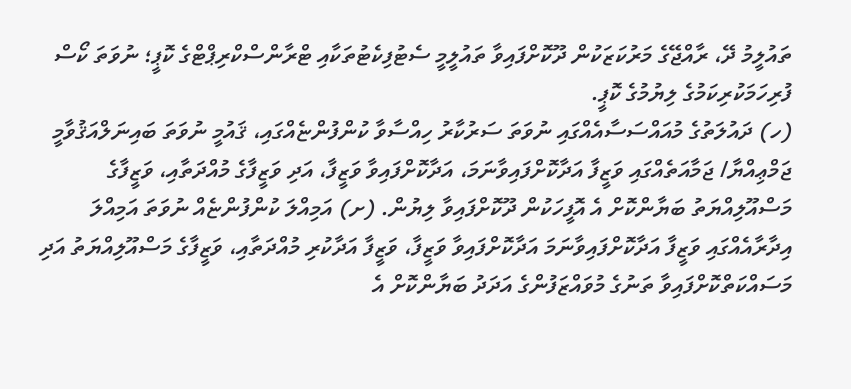ތައުލީމު ދޭ، ރާއްޖޭގެ މަރުކަޒަކުން ދޫކޮށްފައިވާ ތައުލީމީ ސެޓުފިކެޓުތަކާއި ޓްރާންސްކްރިޕްޓްގެ ކޮޕީ؛ ނުވަތަ ކޯސް ފުރިހަމަކުރިކަމުގެ ލިޔުމުގެ ކޮޕީ.
(ހ) ދައުލަތުގެ މުއައްސަސާއެއްގައި ނުވަތަ ސަރުކާރު ހިއްސާވާ ކުންފުންޏެއްގައި، ޤައުމީ ނުވަތަ ބައިނަލްއަޤުވާމީ ޖަމްޢިއްޔާ/ ޖަމާއަތެއްގައި ވަޒީފާ އަދާކޮށްފައިވާނަމަ، އަދާކޮށްފައިވާ ވަޒީފާ، އަދި ވަޒީފާގެ މުއްދަތާއި، ވަޒީފާގެ މަސްއޫލިއްޔަތު ބަޔާންކޮށް އެ އޮފީހަކުން ދޫކޮށްފައިވާ ލިޔުން. (ށ) އަމިއްލަ ކުންފުންޏެއް ނުވަތަ އަމިއްލަ އިދާރާއެއްގައި ވަޒީފާ އަދާކޮށްފައިވާނަމަ އަދާކޮށްފައިވާ ވަޒީފާ، ވަޒީފާ އަދާކުރި މުއްދަތާއި، ވަޒީފާގެ މަސްއޫލިއްޔަތު އަދި މަސައްކަތްކޮށްފައިވާ ތަނުގެ މުވައްޒަފުންގެ އަދަދު ބަޔާންކޮށް އެ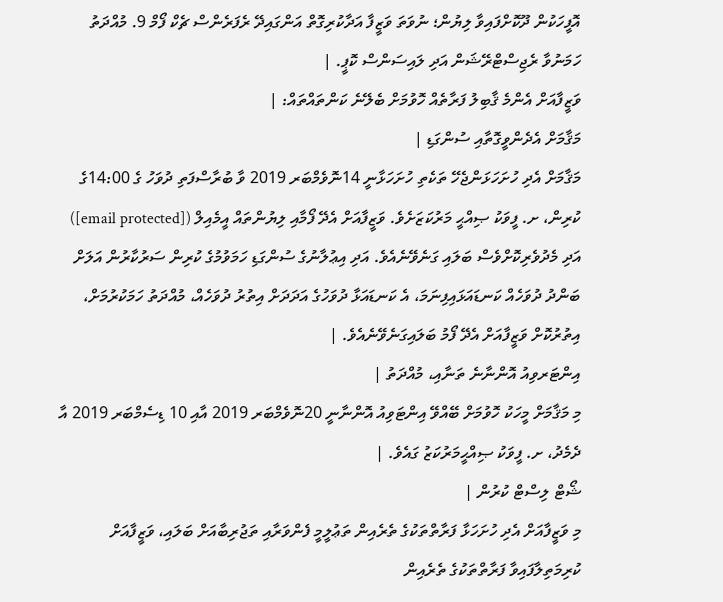އޮފީހަކުން ދޫކޮށްފައިވާ ލިޔުން؛ ނުވަތަ ވަޒީފާ އަދާކުރިގޮތް އަންގައިދޭ ރެފަރެންސް ޗެކް ފޯމް 9. މުއްދަތު ހަމަނުވާ ރެޖިސްޓްރޭޝަން އަދި ލައިސަންސް ކޮޕީ. |
ވަޒީފާއަށް އެންމެ ޤާބިލު ފަރާތެއް ހޮވުމަށް ބެލޭނެ ކަންތައްތައް: |
މަޤާމަށް އެދެންވީގޮތާއި ސުންގަޑި |
މަޤާމަށް އެދި ހުށަހަޅަންޖެހޭ ތަކެތި ހުށަހަޅާނީ 14ނޮވެމްބަރ 2019 ވާ ބުރާސްފަތި ދުވަހު ގެ 14:00ގެ ކުރިން، ށ. ފީވަކު ޞިއްޙީ މަރުކަޒަށެވެ. ވަޒީފާއަށް އެދޭ ފޯމާއި ލިޔުންތައް އީމެއިލް ([email protected]) އަދި މެދުވެރިކޮށްވެސް ބަލައި ގަނެވޭނެއެވެ. އަދި އިޢުލާނުގެ ސުންގަޑި ހަމަވުމުގެ ކުރިން ސަރުކާރުން އަލަށް ބަންދު ދުވަހެއް ކަނޑައަޅައިފިނަމަ، އެ ކަނޑައަޅާ ދުވަހުގެ އަދަދަށް އިތުރު ދުވަހެއް، މުއްދަތު ހަމަކުރުމަށް، އިތުރުކޮށް ވަޒީފާއަށް އެދޭ ފޯމު ބަލައިގަނެވޭނެއެވެ. |
އިންޓަރވިއު އޮންނާނެ ތަނާއި، މުއްދަތު |
މި މަޤާމަށް މީހަކު ހޮވުމަށް ބޭއްވޭ އިންޓަވިއު އޮންނާނީ 20ނޮވެމްބަރ 2019 އާއި 10 ޑިސެމްބަރ 2019 އާ ދެމެދު، ށ. ފީވަކު ޞިއްޙީމަރުކަޒު ގައެވެ. |
ޝޯޓް ލިސްޓް ކުރުން |
މި ވަޒީފާއަށް އެދި ހުށަހަޅާ ފަރާތްތަކުގެ ތެރެއިން ތަޢުލީމީ ފެންވަރާއި ތަޖުރިބާއަށް ބަލައި، ވަޒީފާއަށް ކުރިމަތިލާފައިވާ ފަރާތްތަކުގެ ތެރެއިން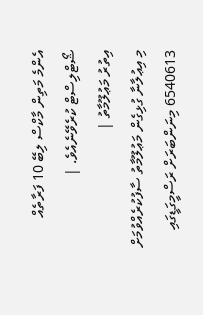އެންމެ މަތިން މާކްސް ލިބޭ 10 ފަރާތެއް ޝޯޓްލިސްޓް ކުރެވޭނެއެވެ. |
އިތުރު މަޢުލޫމާތު |
މި އިޢުލާނާ ގުޅިގެން މަޢުލޫމާތު ސާފުކުރެއްވުމަށް 6540613 މިނަންބަރަށް ރަސްމީގަޑީގައި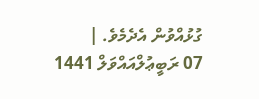ގުޅުއްވުން އެދެމެވެ. |
07 ރަބީޢުލްއައްވަލް 1441